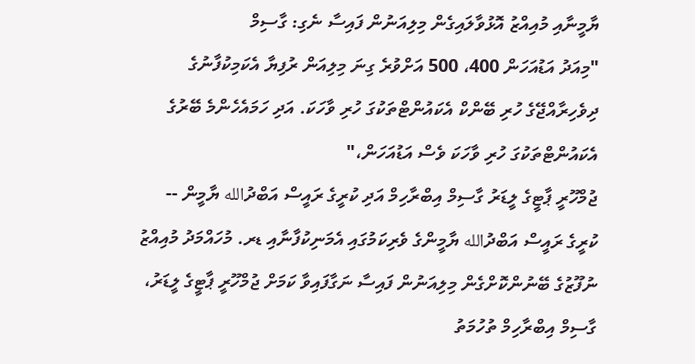ޔާމީނާއި މުއިއްޒު އޮޅުވާލައިގެން މިލިއަނުން ފައިސާ ނެގި: ގާސިމް
"މިއަދު އަޑުއަހަން 400، 500 އަށްވުރެ ގިނަ މިލިއަން ރުފިޔާ އެކަމިކުފާނުގެ ދިވެހިރާއްޖޭގެ ހުރި ބޭންކް އެކައުންޓްތަކުގަ ހުރި ވާހަކަ. އަދި ހަމައެހެންމެ ބޭރުގެ އެކައުންޓްތަކުގަ ހުރި ވާހަކަ ވެސް އަޑުއަހަން،"
ޖުމްހޫރީ ޕާޓީގެ ލީޑަރު ގާސިމް އިބްރާހިމް އަދި ކުރީގެ ރައީސް އަބްދުالله ޔާމީން --
ކުރީގެ ރައީސް އަބްދުالله ޔާމީންގެ ވެރިކަމުގައި އެމަނިކުފާނާއި ޑރ. މުހައްމަދު މުއިއްޒު ނުފޫޒުގެ ބޭނުންކޮށްގެން މިލިއަނުން ފައިސާ ނަގާފައިވާ ކަމަށް ޖުމްހޫރީ ޕާޓީގެ ލީޑަރު، ގާސިމް އިބްރާހިމް ތުހުމަތު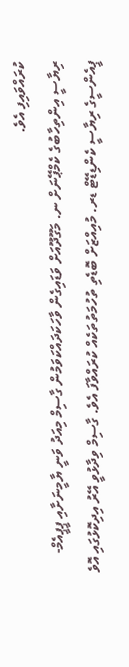ކުރައްވައިފި އެވެ.
ރިޔާސީ އިންތިހާބުގެ ކެމްޕޭނަށް ނ. މަގޫދޫއަށް ވަޑައިގެން ވާހަކަދައްކަވަމުން ގާސިމް މިއަދު ވަނީ ޔާމީނަށާއި ޕީޕީއެމް-ޕީއެންސީގެ ރިޔާސީ ކެންޑިޑޭޓް ޑރ. މުއިއްޒަށް ބޮޑެތި ތުހުމަތުތަކެއް ކުރައްވާފަ އެވެ. ގާސިމް ވިދާޅުވީ އޭރު އިދިކޮޅުގައި އޮވެ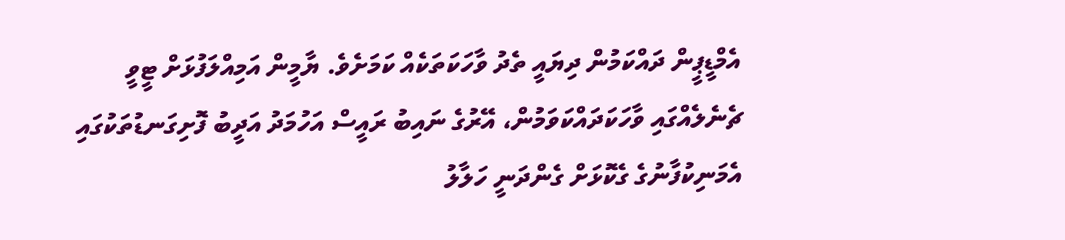އެމްޑީޕީން ދައްކަމުން ދިޔައީ ތެދު ވާހަކަތަކެއް ކަމަށެވެ. ޔާމީން އަމިއްލަފުޅަށް ޓީވީ ޗެނެލެއްގައި ވާހަކަދައްކަވަމުން، އޭރުގެ ނައިބު ރައީސް އަހުމަދު އަދީބު ފޮށިގަނޑުތަކުގައި އެމަނިކުފާނުގެ ގެކޮޅަށް ގެންދަނީ ހަލާލު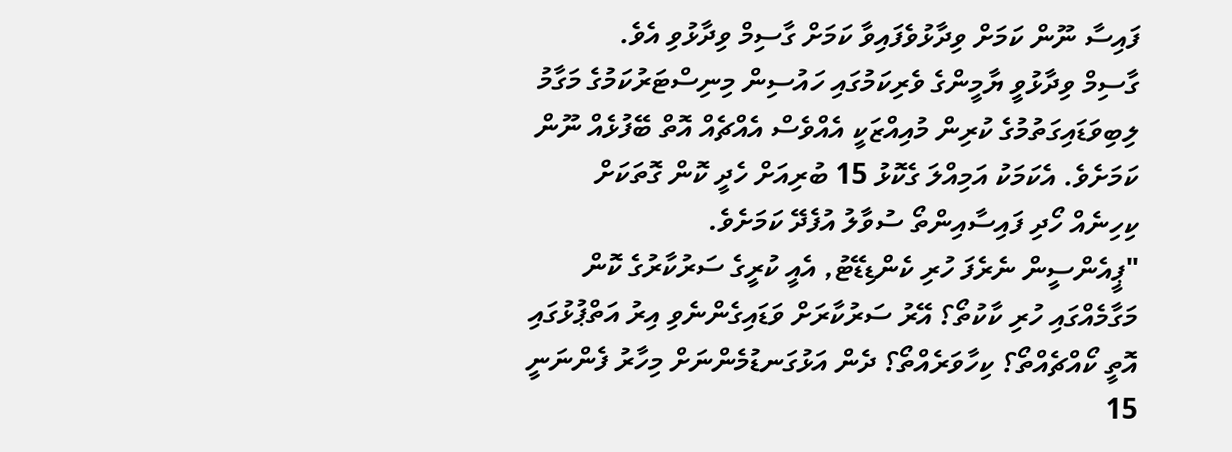ފައިސާ ނޫން ކަމަށް ވިދާޅުވެފައިވާ ކަމަށް ގާސިމް ވިދާޅުވި އެވެ.
ގާސިމް ވިދާޅުވީ ޔާމީންގެ ވެރިކަމުގައި ހައުސިން މިނިސްޓަރުކަމުގެ މަގާމު ލިބިވަޑައިގަތުމުގެ ކުރިން މުއިއްޒަކީ އެއްވެސް އެއްޗެއް އޮތް ބޭފުޅެއް ނޫން ކަމަށެވެ. އެކަމަކު އަމިއްލަ ގެކޮޅު 15 ބުރިއަށް ހެދީ ކޮން ގޮތަކަށް ކިހިނެއް ހޯދި ފައިސާއިންތޯ ސުވާލު އުފެދޭ ކަމަށެވެ.
"ޕީއެންސީން ނެރެފަ ހުރި ކެންޑިޑޭޓު, އެއީ ކުރީގެ ސަރުކާރުގެ ކޮން މަގާމެއްގައި ހުރި ކާކުތޯ؟ އޭރު ސަރުކާރަށް ވަޑައިގެންނެވި އިރު އަތްޕުޅުގައި އޮތީ ކޯއްޗެއްތޯ؟ ކިހާވަރެއްތޯ؟ ދެން އަޅުގަނޑުމެންނަށް މިހާރު ފެންނަނީ 15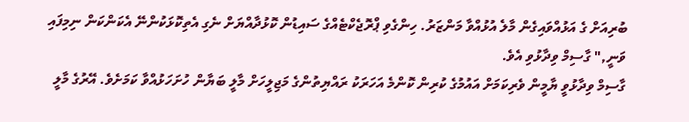ބުރިއަށް ގެ އަޅުއްވައިގެން މާލެ އުޅުއްވާ މަންޒަރު. ހިންގެވި ޕްރޮޖެކްޓެއްގެ ސައިޑުން ކޮޅުދާއްޔަށް ނެގި އެތިކޮޅަކުންނޭ އެކަންކަން ނިމިފައި ވަނީ," ގާސިމް ވިދާޅުވި އެވެ.
ގާސިމް ވިދާޅުވީ ޔާމީން ވެރިކަމަށް އައުމުގެ ކުރިން ކޮންމެ އަހަރަކު ރައްޔިތުންގެ މަޖިލީހަށް މާލީ ބަޔާން ހުށަހަޅުއްވާ ކަމަށެވެ. އޭރުގެ މާލީ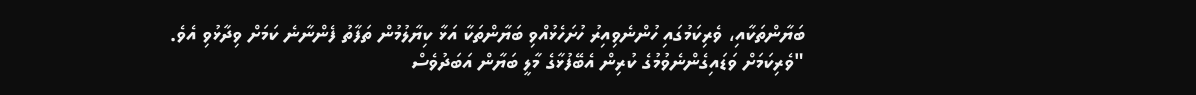ބަޔާންތަކާއި، ވެރިކަމުގައި ހުންނެވިއިރު ހުށަހެޅުއްވި ބަޔާންތަކާ އަޅާ ކިޔާލުމުން ތަފާތު ފެންނާނެ ކަމަށް ވިދާޅުވި އެވެ.
"ވެރިކަމަށް ވަޑައިގެންނެވުމުގެ ކުރިން އެބޭފުޅާގެ މާލީ ބަޔާން އަބަދުވެސް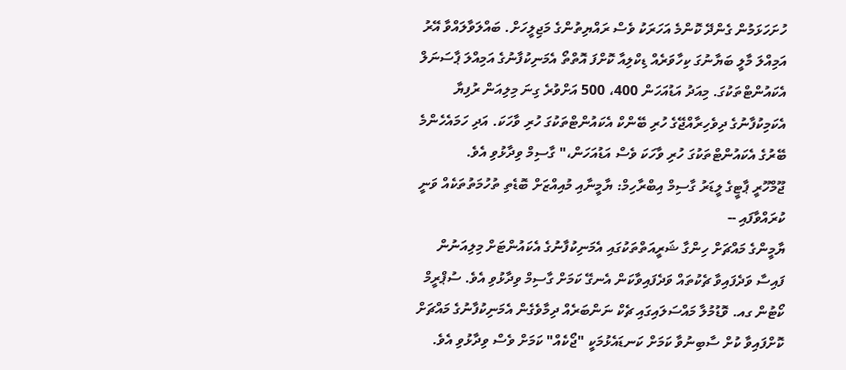ހުށަހަޅަމުން ގެންދޭ ކޮންމެ އަހަރަކު ވެސް ރައްޔިތުންގެ މަޖިލީހަށް. ބައްލަވާލައްވާ އޭރު އަމިއްލަ މާލީ ބަޔާނުގަ ކިހާވަރެއް ޑިކްލިއާ ކޮށްފަ އޮތްތޯ އެމަނިކުފާނުގެ އަމިއްލަ ޕާސަނަލް އެކައުންޓްތަކުގަ. މިއަދު އަޑުއަހަން 400، 500 އަށްވުރެ ގިނަ މިލިއަން ރުފިޔާ އެކަމިކުފާނުގެ ދިވެހިރާއްޖޭގެ ހުރި ބޭންކް އެކައުންޓްތަކުގަ ހުރި ވާހަކަ. އަދި ހަމައެހެންމެ ބޭރުގެ އެކައުންޓްތަކުގަ ހުރި ވާހަކަ ވެސް އަޑުއަހަން،" ގާސިމް ވިދާޅުވި އެވެ.
ޖޫމްހޫރީ ޕާޓީގެ ލީޑަރު ގާސިމް އިބްރާހިމް: ޔާމީނާއި މުއިއްޒަށް ބޮޑެތި ތުހުމަތުތަކެއް ވަނީ ކުރައްވާފައި --
ޔާމީންގެ މައްޗަށް ހިންގާ ޝަރީއަތްތަކުގައި އެމަނިކުފާނުގެ އެކައުންޓަށް މިލިއަނުން ފައިސާ ވަދެފައިވާ ޗެކުތައް ވަދެފައިވާކަން އެނގޭ ކަމަށް ގާސިމް ވިދާޅުވި އެވެ. ސުޕްރީމް ކޯޓުން ގއ. ވޮޑުމުލާ މައްސަލައިގައި ޗެކް ނަންބަރެއް ދިމާވެގެން އެމަނިކުފާނުގެ މައްޗަށް ކޮށްފައިވާ ކުށް ސާބިނުވާ ކަމަށް ކަނޑައެޅުމަކީ "ޖޯކެއް" ކަމަށް ވެސް ވިދާޅުވި އެވެ.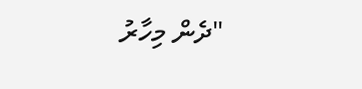"ދެން މިހާރު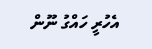އެހުރީ ހައްގު ނޫން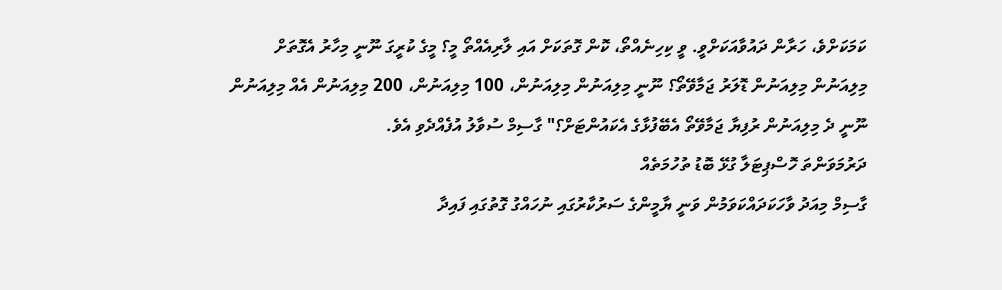ކަމަކަށްވެ، ހަރާން ދައުވާއަކަށްވީ. ވީ ކިހިނެއްތޯ، ކޮން ގޮތަކަށް އައި ލާރިއެއްތޯ މީ؟ މީގެ ކުރީގަ ނޫނީ މިހާރު އެގޮތަށް މިލިއަނުން މިލިއަނުން ޑޮލަރު ޖަމާވޭތޯ؟ ނޫނީ މިލިއަނުން މިލިއަނުން، 100 މިލިއަނުން، 200 މިލިއަނުން އެއް މިލިއަނުން ނޫނީ ދެ މިލިއަނުން ރުފިޔާ ޖަމާވޭތޯ އެބޭފުޅާގެ އެކައުންޓަށް؟" ގާސިމް ސުވާލު އުފެއްދެވި އެވެ.
ދަރުމަވަންތަ ހޮސްޕިޓަލާ ގުޅޭ ބޮޑު ތުހުމަތެއް
ގާސިމް މިއަދު ވާހަކަދައްކަވަމުން ވަނީ ޔާމީންގެ ސަރުކާރުގައި ނުހައްގު ގޮތުގައި ފައިދާ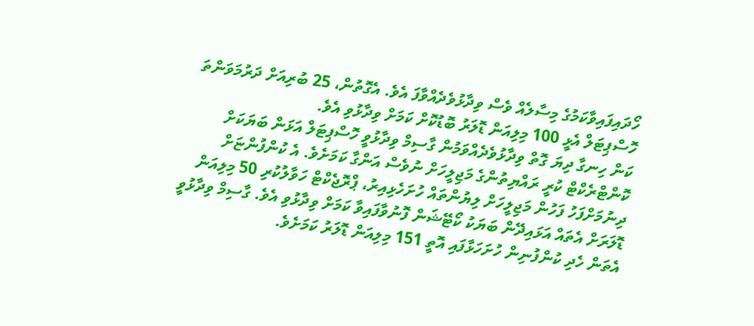ހޯދައިފައިވާކަމުގެ މިސާލެއް ވެސް ވިދާޅުވެދެއްވާފަ އެވެ. އެގޮތުން، 25 ބުރިއަށް ދަރުމަވަންތަ ހޮސްޕިޓަލް އެޅީ 100 މިލިއަން ޑޮލަރު ބޮޑުކޮށް ކަމަށް ވިދާޅުވި އެވެ.
ކަން ހިނގާ ދިޔަ ގޮތް ވިދާޅުވެދެއްވަމުން ގާސިމް ވިދާޅުވީ ހޮސްޕިޓަލް އަޅަން ބަޔަކަށް ކޮންޓްރެކްޓް ކުރީ ރައްޔިތުންގެ މަޖިލީހަށް ނުވެސް އަންގާ ކަމަށެވެ. އެ ކުންފުންޏަށް ދިނުމަށްފަހު ފަހުން މަޖިލީހަށް ލިޔުންތައް ހުށަހެޅިއިރު، ޕްރޮޖެކްޓް ހަވާލުކުރި 50 މިލިއަން ޑޮލަރަށް އެތައް އަޅައިދޭން ބަޔަކު ކޯޓޭޝަން ފޮނުވާފައިވާ ކަމަށް ވިދާޅުވި އެވެ. ގާސިމް ވިދާޅުވީ އެތަން ހެދި ކުންފުނިން ހުށަހަޅާފައި އޮތީ 151 މިލިއަން ޑޮލަރު ކަމަށެވެ.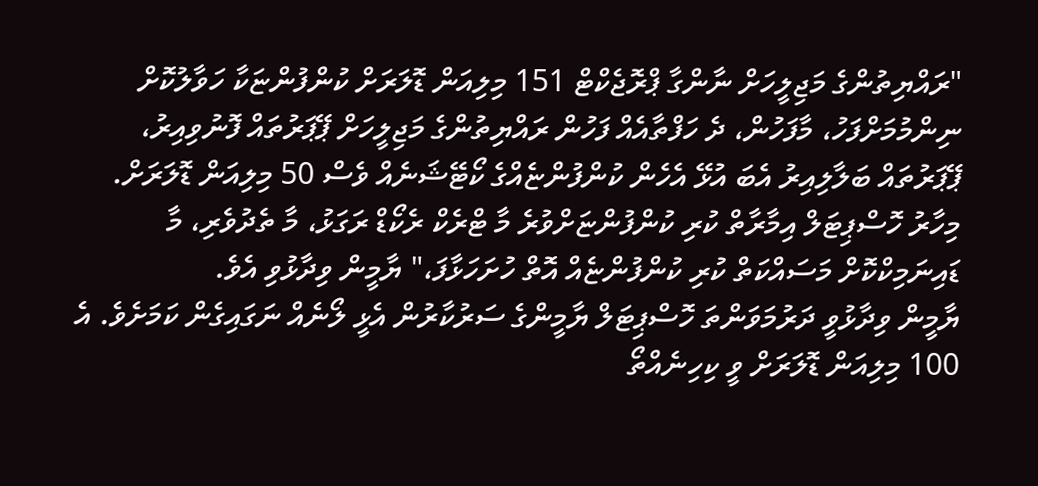"ރައްޔިތުންގެ މަޖިލީހަށް ނާންގާ ޕްރޮޖެކްޓް 151 މިލިއަން ޑޮލަރަށް ކުންފުންޏަކާ ހަވާލުކޮށް ނިންމުމަށްފަހު، މާފަހުން، ދެ ހަފްތާއެއް ފަހުން ރައްޔިތުންގެ މަޖިލީހަށް ޕޭޕަރުތައް ފޮނުވިއިރު، ޕޭޕަރުތައް ބަލާލިއިރު އެބަ އުޅޭ އެހެން ކުންފުންޏެއްގެ ކޯޓޭޝަނެއް ވެސް 50 މިލިއަން ޑޮލަރަށް. މިހާރު ހޮސްޕިޓަލް އިމާރާތް ކުރި ކުންފުންޏަށްވުރެ މާ ޓްރެކް ރެކޯޑް ރަގަޅު، މާ ތެދުވެރި، މާ ޑައިނަމިކްކޮށް މަސައްކަތް ކުރި ކުންފުންޏެއް އޮތް ހުށަހަޅާފަ،" ޔާމީން ވިދާޅުވި އެވެ.
ޔާމީން ވިދާޅުވީ ދަރުމަވަންތަ ހޮސްޕިޓަލް ޔާމީންގެ ސަރުކާރުން އެޅީ ލޯނެއް ނަގައިގެން ކަމަށެވެ. އެ 100 މިލިއަން ޑޮލަރަށް ވީ ކިހިނެއްތޯ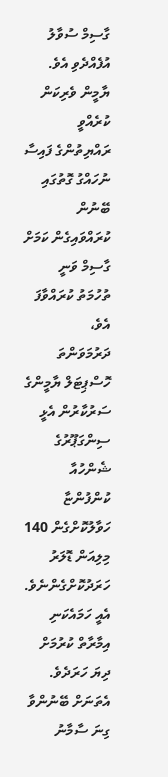ގާސިމް ސުވާލު އުފެއްދެވި އެވެ. ޔާމީން ވެރިކަން ކުރެއްވީ ރައްޔިތުންގެ ފައިސާ ނުހައްގު ގޮތުގައި ބޭނުން ކުރައްވައިގެން ކަމަށް ގާސިމް ވަނީ ތުހުމަތު ކުރައްވާފަ އެވެ،
ދަރުމަވަންތަ ހޮސްޕިޓަލް ޔާމީންގެ ސަރުކާރުން އެޅީ ސިންގަޕޫރުގެ ޝެންހުއާ ކުންފުންޏާ ހަވާލުކޮށްގެން 140 މިލިއަން ޑޮލަރު ހަރަދުކޮށްގެންނެވެ. އެއީ ހަމައެކަނި އިމާރާތް ކުރުމަށް ދިޔަ ހަރަދެވެ. އެތަނަށް ބޭނުންވާ ގިނަ ސާމާނު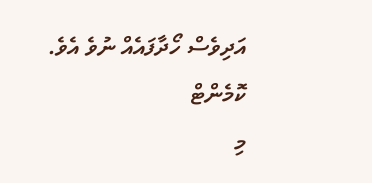އަދިވެސް ހޯދާފައެއް ނުވެ އެވެ.
ކޮމެންޓް
މި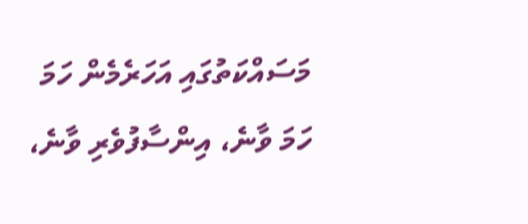މަސައްކަތުގައި އަހަރެމެން ހަމަ ހަމަ ވާނެ، އިންސާފުވެރި ވާނެ،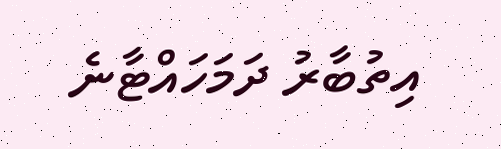އިތުބާރު ދަމަހައްޓާނެ